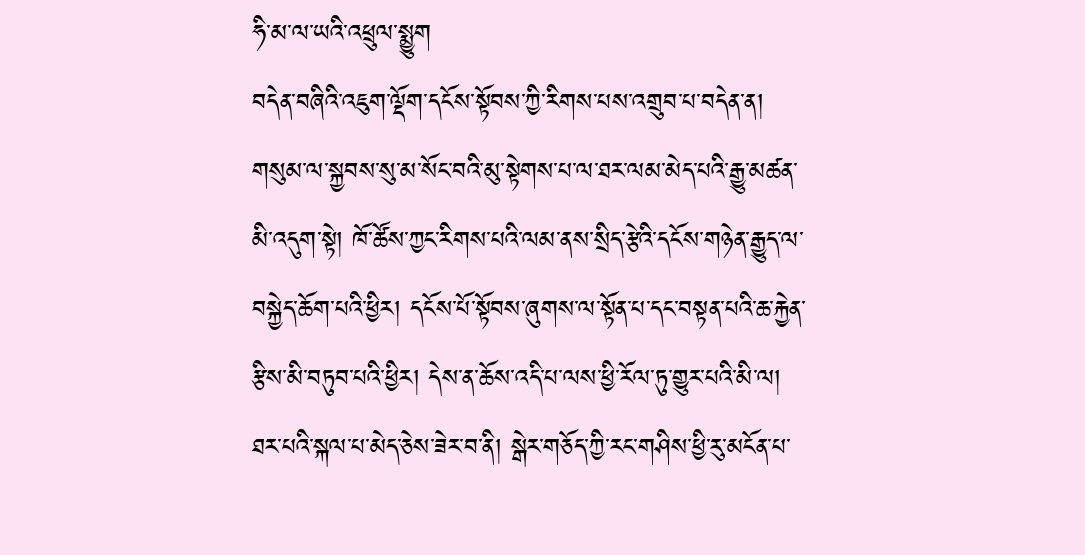ཧི་མ་ལ་ཡའི་འཕྲུལ་སྨྱུག
བདེན་བཞིའི་འཇུག་ལྡོག་དངོས་སྟོབས་ཀྱི་རིགས་པས་འགྲུབ་པ་བདེན་ན། གསུམ་ལ་སྐྱབས་སུ་མ་སོང་བའི་མུ་སྟེགས་པ་ལ་ཐར་ལམ་མེད་པའི་རྒྱུ་མཚན་མི་འདུག་སྟེ། ཁོ་ཚོས་ཀྱང་རིགས་པའི་ལམ་ནས་སྲིད་རྩེའི་དངོས་གཉེན་རྒྱུད་ལ་བསྐྱེད་ཆོག་པའི་ཕྱིར། དངོས་པོ་སྟོབས་ཞུགས་ལ་སྟོན་པ་དང་བསྟན་པའི་ཆ་རྐྱེན་རྩིས་མི་བཏུབ་པའི་ཕྱིར། དེས་ན་ཆོས་འདི་པ་ལས་ཕྱི་རོལ་ཏུ་གྱུར་པའི་མི་ལ། ཐར་པའི་སྐལ་པ་མེད་ཅེས་ཟེར་བ་ནི། སྒེར་གཅོད་ཀྱི་རང་གཤིས་ཕྱི་རུ་མངོན་པ་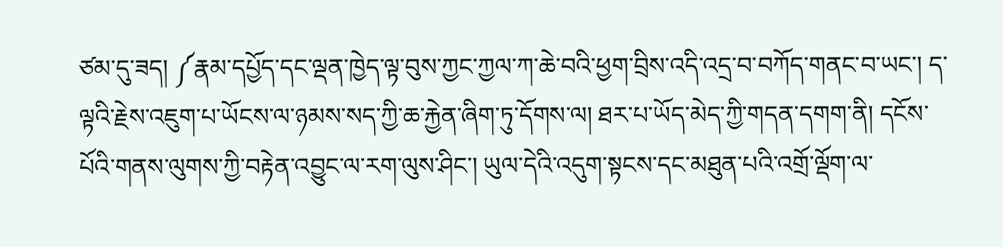ཙམ་དུ་ཟད། ༼རྣམ་དཔྱོད་དང་ལྡན་ཁྱེད་ལྟ་བུས་ཀྱང་ཀྱལ་ཀ་ཆེ་བའི་ཕྱག་བྲིས་འདི་འདྲ་བ་བཀོད་གནང་བ་ཡང་། ད་ལྟའི་རྗེས་འཇུག་པ་ཡོངས་ལ་ཉམས་སད་ཀྱི་ཆ་རྐྱེན་ཞིག་ཏུ་དོགས་ལ། ཐར་པ་ཡོད་མེད་ཀྱི་གདན་དགག་ནི། དངོས་པོའི་གནས་ལུགས་ཀྱི་བརྟེན་འབྱུང་ལ་རག་ལུས་ཤིང་། ཡུལ་དེའི་འདུག་སྟངས་དང་མཐུན་པའི་འགྲོ་ལྡོག་ལ་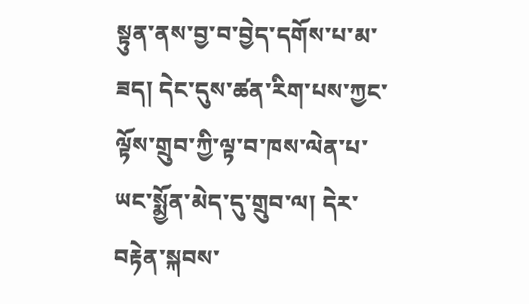སྟུན་ནས་བྱ་བ་བྱེད་དགོས་པ་མ་ཟད། དེང་དུས་ཚན་རིག་པས་ཀྱང་ལྟོས་གྲུབ་ཀྱི་ལྟ་བ་ཁས་ལེན་པ་ཡང་སྨྱོན་མེད་དུ་གྲུབ་ལ། དེར་བརྟེན་སྐབས་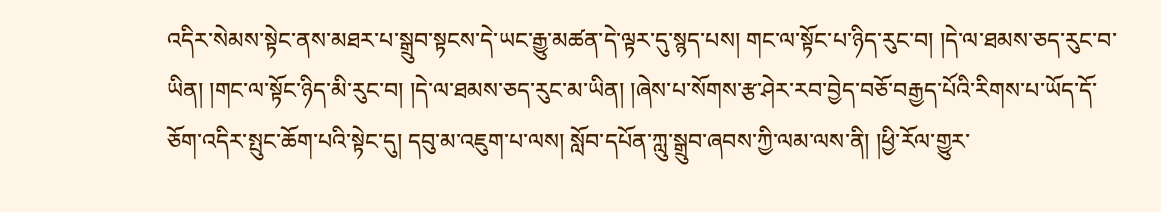འདིར་སེམས་སྟེང་ནས་མཐར་པ་སྒྲུབ་སྟངས་དེ་ཡང་རྒྱུ་མཚན་དེ་ལྟར་དུ་སྙད་པས། གང་ལ་སྟོང་པ་ཉིད་རུང་བ། །དེ་ལ་ཐམས་ཅད་རུང་བ་ཡིན། །གང་ལ་སྟོང་ཉིད་མི་རུང་བ། །དེ་ལ་ཐམས་ཅད་རུང་མ་ཡིན། །ཞེས་པ་སོགས་རྩ་ཤེར་རབ་བྱེད་བཅོ་བརྒྱད་པོའི་རིགས་པ་ཡོད་དོ་ཅོག་འདིར་སྤུང་ཆོག་པའི་སྟེང་དུ། དབུ་མ་འཇུག་པ་ལས། སློབ་དཔོན་ཀླུ་སྒྲུབ་ཞབས་ཀྱི་ལམ་ལས་ནི། །ཕྱི་རོལ་གྱུར་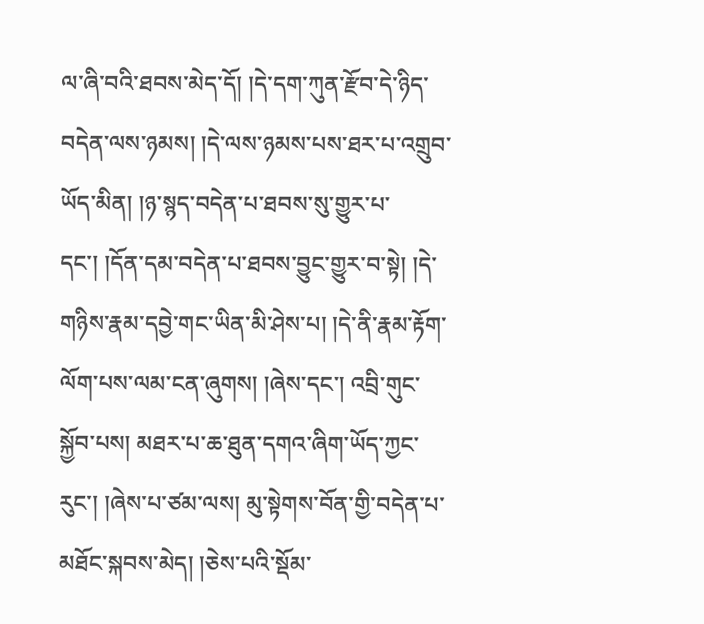ལ་ཞི་བའི་ཐབས་མེད་དོ། །དེ་དག་ཀུན་རྫོབ་དེ་ཉིད་བདེན་ལས་ཉམས། །དེ་ལས་ཉམས་པས་ཐར་པ་འགྲུབ་ཡོད་མིན། །ཉ་སྙད་བདེན་པ་ཐབས་སུ་གྱུར་པ་དང་། །དོན་དམ་བདེན་པ་ཐབས་བྱུང་གྱུར་བ་སྟེ། །དེ་གཉིས་རྣམ་དབྱེ་གང་ཡིན་མི་ཤེས་པ། །དེ་ནི་རྣམ་རྟོག་ལོག་པས་ལམ་ངན་ཞུགས། །ཞེས་དང་། འབྲི་གུང་སྐྱོབ་པས། མཐར་པ་ཆ་ཐུན་དགའ་ཞིག་ཡོད་ཀྱང་རུང་། །ཞེས་པ་ཙམ་ལས། མུ་སྟེགས་བོན་གྱི་བདེན་པ་མཐོང་སྐབས་མེད། །ཅེས་པའི་སྡོམ་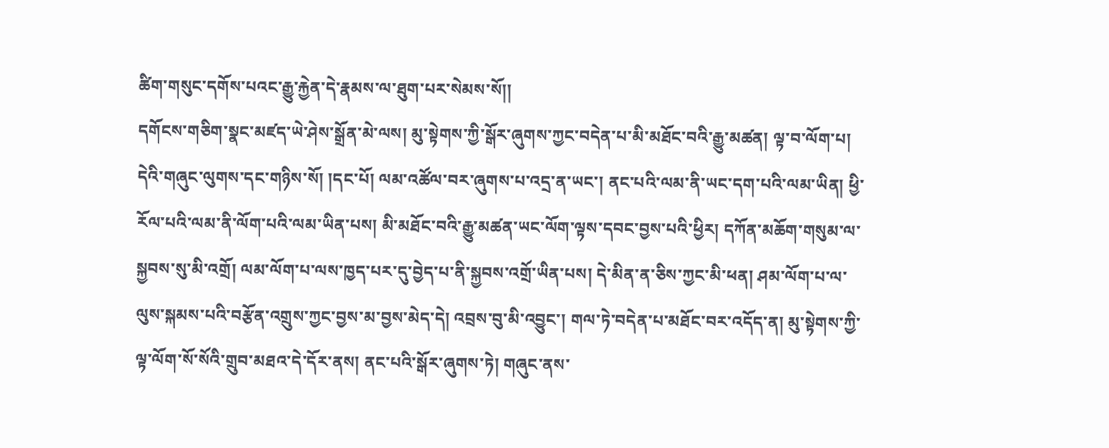ཚིག་གསུང་དགོས་པའང་རྒྱུ་རྐྱེན་དེ་རྣམས་ལ་ཐུག་པར་སེམས་སོ།།
དགོངས་གཅིག་སྣང་མཛད་ཡེ་ཤེས་སྒྲོན་མེ་ལས། མུ་སྟེགས་ཀྱི་སྒོར་ཞུགས་ཀྱང་བདེན་པ་མི་མཐོང་བའི་རྒྱུ་མཚན། ལྟ་བ་ལོག་པ། དེའི་གཞུང་ལུགས་དང་གཉིས་སོ། །དང་པོ། ལམ་འཚོལ་བར་ཞུགས་པ་འདྲ་ན་ཡང་། ནང་པའི་ལམ་ནི་ཡང་དག་པའི་ལམ་ཡིན། ཕྱི་རོལ་པའི་ལམ་ནི་ལོག་པའི་ལམ་ཡིན་པས། མི་མཐོང་བའི་རྒྱུ་མཚན་ཡང་ལོག་ལྟས་དབང་བྱས་པའི་ཕྱིར། དཀོན་མཆོག་གསུམ་ལ་སྐྱབས་སུ་མི་འགྲོ། ལམ་ལོག་པ་ལས་ཁྱད་པར་དུ་བྱེད་པ་ནི་སྐྱབས་འགྲོ་ཡིན་པས། དེ་མིན་ན་ཅིས་ཀྱང་མི་ཕན། ཤམ་ལོག་པ་ལ་ལུས་སྐམས་པའི་བརྩོན་འགྲུས་ཀྱང་བྱས་མ་བྱས་མེད་དེ། འབྲས་བུ་མི་འབྱུང་། གལ་ཏེ་བདེན་པ་མཐོང་བར་འདོད་ན། མུ་སྟེགས་ཀྱི་ལྟ་ལོག་སོ་སོའི་གྲུབ་མཐའ་དེ་དོར་ནས། ནང་པའི་སྒོར་ཞུགས་ཏེ། གཞུང་ནས་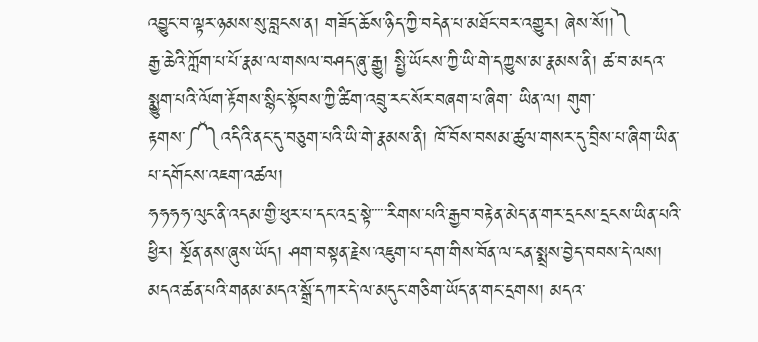འབྱུང་བ་ལྟར་ཉམས་སུ་བླངས་ན། གཟོད་ཆོས་ཉིད་ཀྱི་བདེན་པ་མཐོང་བར་འགྱུར། ཞེས་སོ།།༽
རྒྱ་ཆེའི་ཀློག་པ་པོ་རྣམ་ལ་གསལ་བཤད་ཞུ་རྒྱུ། སྤྱི་ཡོངས་ཀྱི་ཡི་གེ་དཀྱུས་མ་རྣམས་ནི། ཚ་བ་མདའ་སྨྱུག་པའི་ལོག་རྟོགས་སྙིང་སྟོབས་ཀྱི་ཚིག་འབྲུ་རང་སོར་བཞག་པ་ཞིག་ ཡིན་ལ། གུག་རྟགས་༼༽འདིའི་ནང་དུ་བཅུག་པའི་ཡི་གེ་རྣམས་ནི། ཁོ་བོས་བསམ་ཚུལ་གསར་དུ་བྲིས་པ་ཞིག་ཡིན་པ་དགོངས་འཇག་འཚལ།
ཧཧཧཧ་ལུང་ནི་འདམ་གྱི་ཕུར་པ་དང་འདྲ་སྟེ་་་་་རིགས་པའི་རྒྱབ་བརྟེན་མེད་ན་གར་དྲངས་དྲངས་ཡིན་པའི་ཕྱིར། སྔོན་ནས་ཞུས་ཡོད། ཤག་བསྟན་རྗེས་འཇུག་པ་དག་གིས་བོན་ལ་ངན་སྨྲས་བྱེད་བབས་དེ་ལས། མདའ་ཚན་པའི་གནམ་མདའ་སྒྲོ་དཀར་དེ་ལ་མདུང་གཅིག་ཡོད་ན་གང་དྲགས། མདའ་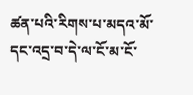ཚན་པའི་རིགས་པ་མདའ་མོ་དང་འདྲ་བ་དེ་ལ་ངོ་མ་ངོ་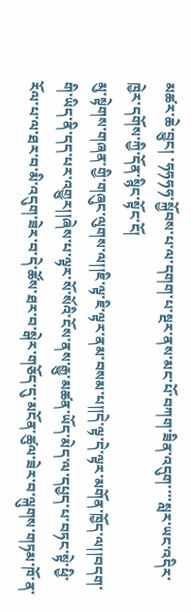མཚར་ཆེ་བྱུང། ་ཧཧཧཧ་སྐྱོབས་པ་ལ་དགག་པ་སྔར་ནས་མང་པོ་བཀག་ཟིན་འདུག་་་་སླར་ཡང་འདིར་ཁྱེར་དགོས་ཀྱི་དོན་སྙིང་སྟོང་ངོ།
མུ་སྟེགས་གཞན་གྱི་གཞུང་ལུགས་ལ།།ཇི་ལྟ་ཇི་ལྟར་ནམ་བསམ་པ།།དེ་ལྟ་དེ་ལྟར་མགོན་ཁྱོད་ལ།།བདག་གི་ཡིད་ནི་དད་པར་འགྱུར།།ཞེས་པ་ལྟར་སོ་སོའི་ངོས་ནས་རྒྱུ་མཚན་ཡོད་མེད་ལ་དཔྱད་པ་བཏང་སྟེ་ཕྱི་རོལ་པ་ལ་ཐར་བ་མི་འདུག་ཟེར་བ་དེ་ཚོས་ཐར་བ་སྒེར་གཅོད་དུ་མངོན་ཚུལ་ཟེར་བ་ལྐུགས་གཏམ་ཁོ་ན་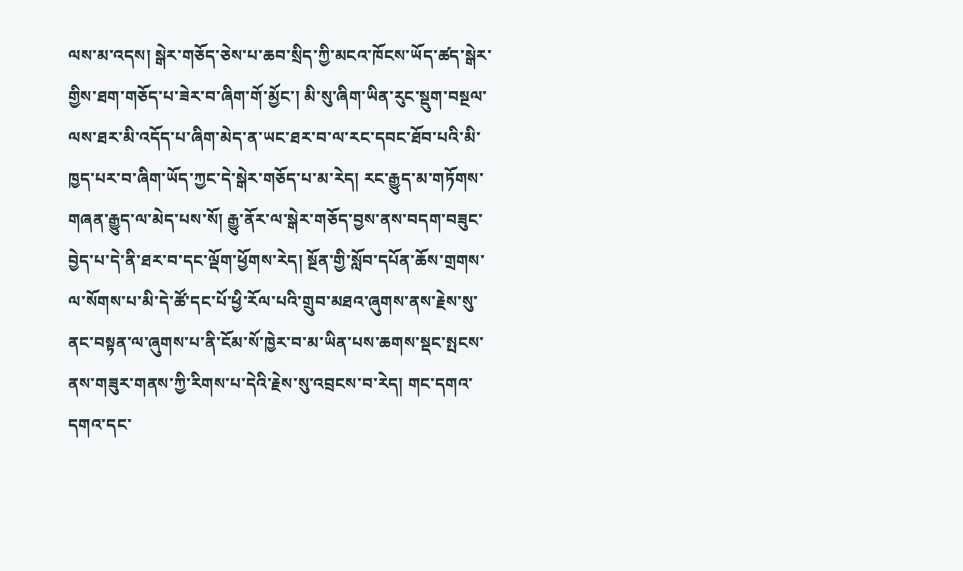ལས་མ་འདས། སྒེར་གཅོད་ཅེས་པ་ཆབ་སྲིད་ཀྱི་མངའ་ཁོངས་ཡོད་ཚད་སྒེར་གྱིས་ཐག་གཅོད་པ་ཟེར་བ་ཞིག་གོ་མྱོང་། མི་སུ་ཞིག་ཡིན་རུང་སྡུག་བསྔལ་ལས་ཐར་མི་འདོད་པ་ཞིག་མེད་ན་ཡང་ཐར་བ་ལ་རང་དབང་ཐོབ་པའི་མི་ཁྱད་པར་བ་ཞིག་ཡོད་ཀྱང་དེ་སྒེར་གཅོད་པ་མ་རེད། རང་རྒྱུད་མ་གཏོགས་གཞན་རྒྱུད་ལ་མེད་པས་སོ། རྒྱུ་ནོར་ལ་སྒེར་གཅོད་བྱས་ནས་བདག་བཟུང་བྱེད་པ་དེ་ནི་ཐར་བ་དང་ལྡོག་ཕྱོགས་རེད། སྔོན་གྱི་སློབ་དཔོན་ཆོས་གྲགས་ལ་སོགས་པ་མི་དེ་ཚོ་དང་པོ་ཕྱི་རོལ་པའི་གྲུབ་མཐའ་ཞུགས་ནས་རྗེས་སུ་ནང་བསྟན་ལ་ཞུགས་པ་ནི་ངོམ་སོ་ཁྱེར་བ་མ་ཡིན་པས་ཆགས་སྡང་སྤངས་ནས་གཟུར་གནས་ཀྱི་རིགས་པ་དེའི་རྗེས་སུ་འབྲངས་བ་རེད། གང་དགའ་དགའ་དང་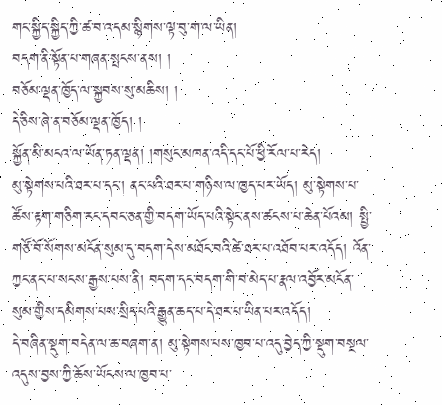གང་སྐྱིད་སྐྱིད་ཀྱི་ཚ་བ་འདམ་སྙིགས་ལྟ་བུ་ག་ལ་ཡིན།
བདག་ནི་སྟོན་པ་གཞན་སྤངས་ནས། །
བཅོམ་ལྡན་ཁྱོད་ལ་སྐྱབས་སུ་མཆིས། །
དེ་ཅིས་ཞེ་ན་བཅོམ་ལྡན་ཁྱོད། །
སྐྱོན་མི་མངའ་ལ་ཡོན་ཏན་ལྡན། །གསུང་མཁན་འདི་དང་པོ་ཕྱི་རོལ་པ་རེད།
མུ་སྟེགས་པའི་ཐར་པ་དང་། ནང་པའི་ཐར་པ་གཉིས་ལ་ཁྱད་པར་ཡོད། མུ་སྟེགས་པ་ཚོས་རྟག་གཅིག་རང་དབང་ཅན་གྱི་བདག་ཡོད་པའི་སྟེང་ནས་ཚངས་པ་ཆེན་པོའམ། སྤྱི་གཙོ་བོ་སོགས་མངོན་སུམ་དུ་བདག་དེས་མཐོང་བའི་ཚེ་ཐར་པ་འཐོབ་པར་འདོད། འོན་ཀྱང་ནང་པ་སངས་རྒྱས་པས་ནི། བདག་དང་བདག་གི་བ་མེད་པ་རྣལ་འབྱོར་མངོན་སུམ་གྱིས་དམིགས་པས་སྲིད་པའི་རྒྱུན་ཆད་པ་དེ་ཐར་པ་ཡིན་པར་འདོད།
དེ་བཞིན་སྡུག་བདེན་ལ་ཆ་བཞག་ན། མུ་སྟེགས་པས་ཁྱབ་པ་འདུ་བྱེད་ཀྱི་སྡུག་བསྔལ་འདུས་བྱས་ཀྱི་ཆོས་ཡོངས་ལ་ཁྱབ་པ་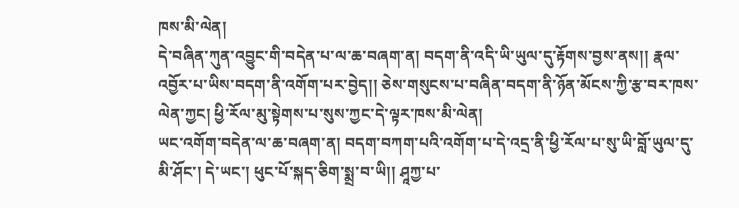ཁས་མི་ལེན།
དེ་བཞིན་ཀུན་འབྱུང་གི་བདེན་པ་ལ་ཆ་བཞག་ན། བདག་ནི་འདི་ཡི་ཡུལ་དུ་རྟོགས་བྱས་ནས།། རྣལ་འབྱོར་པ་ཡིས་བདག་ནི་འགོག་པར་བྱེད།། ཅེས་གསུངས་པ་བཞིན་བདག་ནི་ཉོན་མོངས་ཀྱི་རྩ་བར་ཁས་ལེན་ཀྱང། ཕྱི་རོལ་མུ་སྟེགས་པ་སུས་ཀྱང་དེ་ལྟར་ཁས་མི་ལེན།
ཡང་འགོག་བདེན་ལ་ཆ་བཞག་ན། བདག་བཀག་པའི་འགོག་པ་དེ་འདྲ་ནི་ཕྱི་རོལ་པ་སུ་ཡི་བློ་ཡུལ་དུ་མི་ཤོང་། དེ་ཡང་། ཕུང་པོ་སྐད་ཅིག་སྨྲ་བ་ཡི།། ཤཱཀྱ་པ་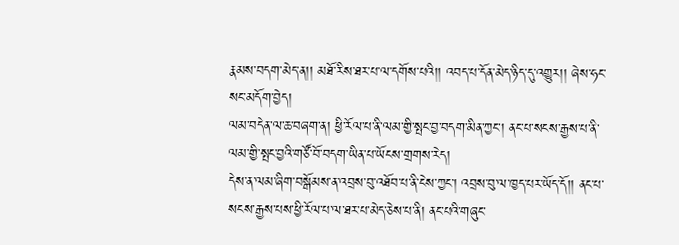རྣམས་བདག་མེད་ན།། མཐོ་རིས་ཐར་པ་ལ་དགོས་པའི།། འབད་པ་དོན་མེད་ཉིད་དུ་འགྱུར།། ཞེས་ཧང་སང་མདོག་བྱེད།
ལམ་བདེན་ལ་ཆ་བཞག་ན། ཕྱི་རོལ་པ་ནི་ལམ་གྱི་སྤང་བྱ་བདག་མིན་ཀྱང་། ནང་པ་སངས་རྒྱས་པ་ནི་ལམ་གྱི་སྤང་བྱའི་གཙོ་བོ་བདག་ཡིན་པ་ཡོངས་གྲགས་རེད།
དེས་ན་ལམ་ཞིག་བསྒོམས་ན་འབྲས་བུ་འཐོབ་པ་ནི་ངེས་ཀྱང་། འབྲས་བུ་ལ་ཁྱད་པར་ཡོད་དོ།། ནང་པ་སངས་རྒྱས་པས་ཕྱི་རོལ་པ་ལ་ཐར་པ་མེད་ཅེས་པ་ནི། ནང་པའི་གཞུང་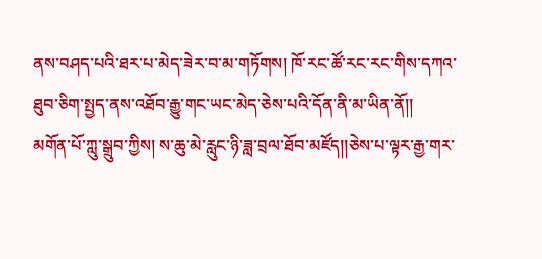ནས་བཤད་པའི་ཐར་པ་མེད་ཟེར་བ་མ་གཏོགས། ཁོ་རང་ཚོ་རང་རང་གིས་དཀའ་ཐུབ་ཅིག་སྤྱད་ནས་འཐོབ་རྒྱུ་གང་ཡང་མེད་ཅེས་པའི་དོན་ནི་མ་ཡིན་ནོ།།
མགོན་པོ་ཀླུ་སྒྲུབ་ཀྱིས། ས་ཆུ་མེ་རླུང་ཉི་ཟླ་བྲལ་ཐོབ་མཛོད།།ཅེས་པ་ལྟར་རྒྱ་གར་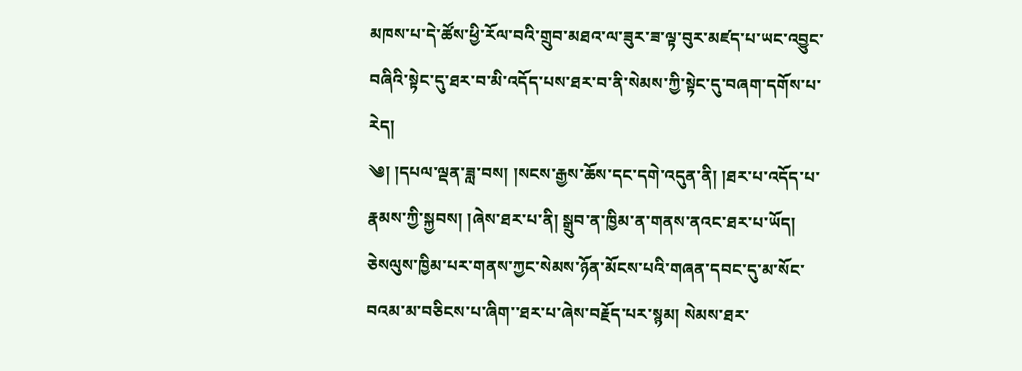མཁས་པ་དེ་ཚོས་ཕྱི་རོལ་བའི་གྲུབ་མཐའ་ལ་ཟུར་ཟ་ལྟ་བུར་མཛད་པ་ཡང་འབྱུང་བཞིའི་སྟེང་དུ་ཐར་བ་མི་འདོད་པས་ཐར་བ་ནི་སེམས་ཀྱི་སྟེང་དུ་བཞག་དགོས་པ་རེད།
༄། །དཔལ་ལྡན་ཟླ་བས། །སངས་རྒྱས་ཆོས་དང་དགེ་འདུན་ནི། །ཐར་པ་འདོད་པ་རྣམས་ཀྱི་སྐྱབས། །ཞེས་ཐར་པ་ནི། སྒྲུབ་ན་ཁྱིམ་ན་གནས་ནའང་ཐར་པ་ཡོད། ཅེསལུས་ཁྱིམ་པར་གནས་ཀྱང་སེམས་ཉོན་མོངས་པའི་གཞན་དབང་དུ་མ་སོང་བའམ་མ་བཅིངས་པ་ཞིག་་ཐར་པ་ཞེས་བརྗོད་པར་སྙམ། སེམས་ཐར་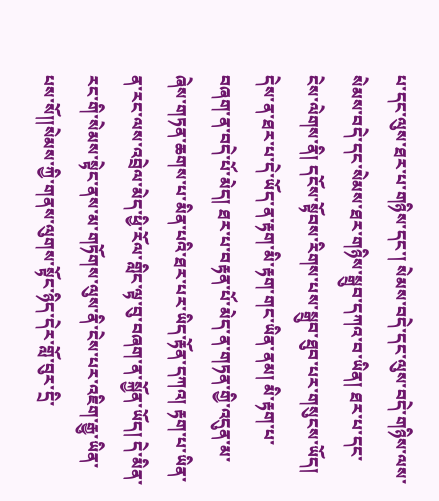པ་དང་ལུས་ཐར་པ་གཉིས་དང་། སེམས་བདེ་དང་ལུས་བདེ་གཉིས་ལས་སེམས་བདེ་དང་སེམས་ཐར་གཉིས་སྒྲུབ་དཀའ་བ་ཡིན། ཐར་པ་དང་ངེས་ལེགས་ནི། དངོས་སྟོབས་རིགས་པས་སྒྲུབ་ཐུབ་པར་གསུངས་ཡོད། དེས་ན་ཐར་པ་དེ་ཡོད་ན་རྟག་མི་རྟག་གང་ཡིན་ནམ། མི་རྟག་པ་བཞག་ན་བདེ་པོ་མེད། ཐར་པ་བརྟན་པོ་མེད་ན་གཏན་གྱི་འདུན་མ་ཞེས་གཏན་ཆགས་པ་མིན་པའི་ཐར་པར་ཡིད་རྟོན་དཀའ། རྟག་པ་ཡིན་ན་རང་ལས་འབྲེལ་མེད་ཕྱི་རོལ་གླིང་ལྟ་བུ་བཞག་ན་སྐྱོན་ཡོད། དེ་མིན་རང་གི་སེམས་སྟེང་ནས་མ་གཏོགས་ལུས་ནི་ངེས་པར་འཇིག་རྒྱུ་ཡིན་པས་སོ།།སེམས་ཀྱི་གནས་ལུགས་སྟོང་ཉིད་དེར་གློ་བུར་དྲི་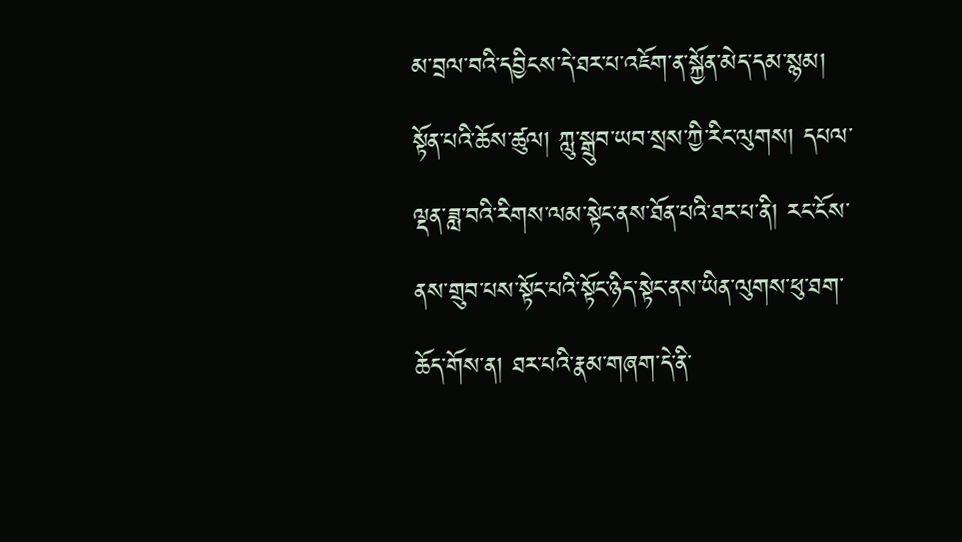མ་བྲལ་བའི་དབྱིངས་དེ་ཐར་པ་འཇོག་ན་སྐྱོན་མེད་དམ་སྙམ།
སྟོན་པའི་ཆོས་ཚུལ། ཀླུ་སྒྲུབ་ཡབ་སྲས་ཀྱི་རིང་ལུགས། དཔལ་ལྡན་ཟླ་བའི་རིགས་ལམ་སྟེང་ནས་ཐོན་པའི་ཐར་པ་ནི། རང་ངོས་ནས་གྲུབ་པས་སྟོང་པའི་སྟོང་ཉིད་སྟེང་ནས་ཡིན་ལུགས་ཕུ་ཐག་ཆོད་གོས་ན། ཐར་པའི་རྣམ་གཞག་དེ་ནི་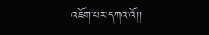འཇོག་པར་དཀའ་འོ།།